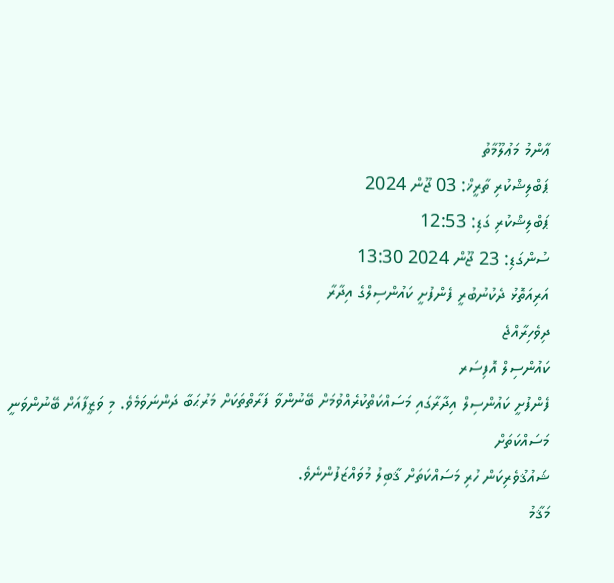ޢާންމު މަޢުލޫމާތު
ޕަބްލިޝްކުރި ތާރީޚް: 03 ޖޫން 2024
ޕަބްލިޝްކުރި ގަޑި: 12:53
ސުންގަޑި: 23 ޖޫން 2024 13:30
އަރިއަތޮޅު ދެކުނުބުރީ ފެންފުށީ ކައުންސިލްގެ އިދާރާ
ދިވެހިރާއްޖެ
ކައުންސިލް އޮފިސަރ
ފެންފުށީ ކައުންސިލް އިދާރާގައި މަސައްކަތްކުރެއްވުމަށް ބޭނުންވާ ފަރާތްތަކަށް މަރުޙަބާ ދަންނަވަމެވެ. މި ވަޒީފާއަށް ބޭނުންވަނީ މަސައްކަތަށް
ޝައުޤުވެރިކަން ހުރި މަސައްކަތަށް ޤާބިލު މުވައްޒަފުންނެވެ.
މަޤާމު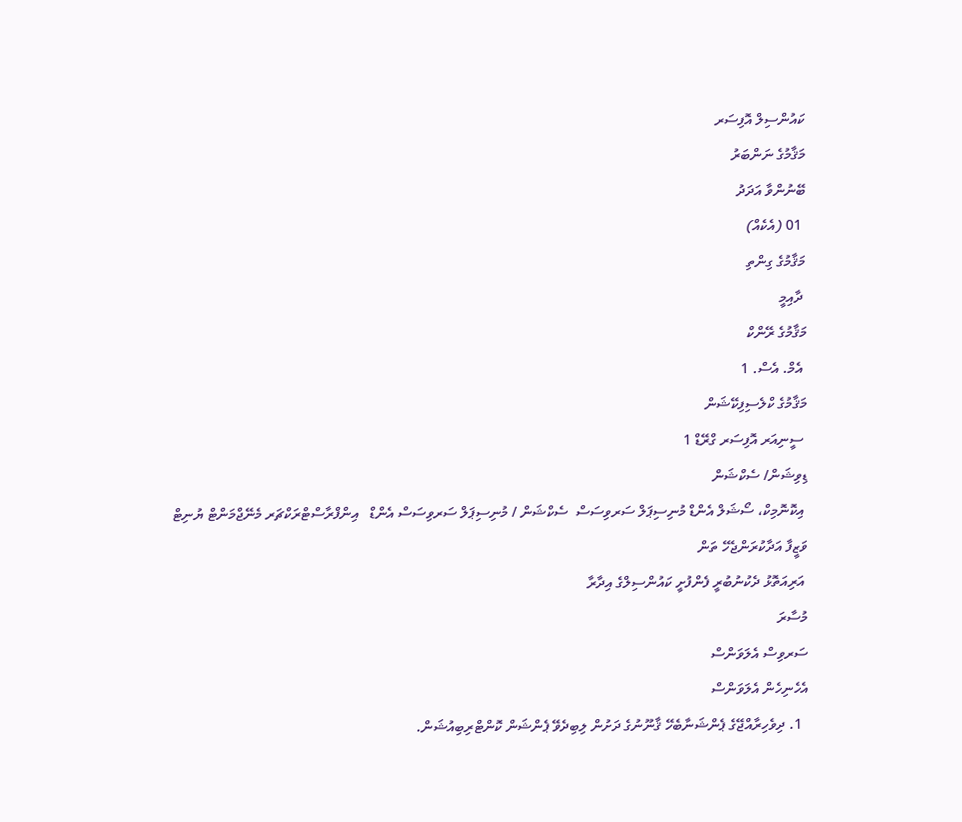ކައުންސިލް އޮފިސަރ
މަޤާމުގެ ނަންބަރު
ބޭނުންވާ އަދަދު
 01 (އެކެއް)
މަޤާމުގެ ގިންތި
 ދާއިމީ
މަޤާމުގެ ރޭންކް
 އެމް. އެސް. 1
މަޤާމުގެ ކްލެސިފިކޭޝަން
 ސީނިއަރ އޮފިސަރ ގްރޭޑް 1
ޑިވިޝަން/ ސެކްޝަން
 އިކޮނޮމިކް، ސޯޝަލް އެންޑް މުނިސިޕަލް ސަރވިސަސް  ސެކްޝަން / މުނިސިޕަލް ސަރވިސަސް އެންޑް   އިންފްރާސްޓްރަކްޗަރ މެނޭޖްމަންޓް ޔުނިޓް
ވަޒީފާ އަދާކުރަންޖެހޭ ތަން
 އަރިއަތޮޅު ދެކުނުބުރީ ފެންފުށީ ކައުންސިލްގެ އިދާރާ
މުސާރަ
ސަރވިސް އެލަވަންސް
އެހެނިހެން އެލަވަންސް
  1. ދިވެހިރާއްޖޭގެ ޕެންޝަނާބެހޭ ޤާނޫނުގެ ދަށުން ލިބިދެވޭ ޕެންޝަން ކޮންޓްރިބިއުޝަން.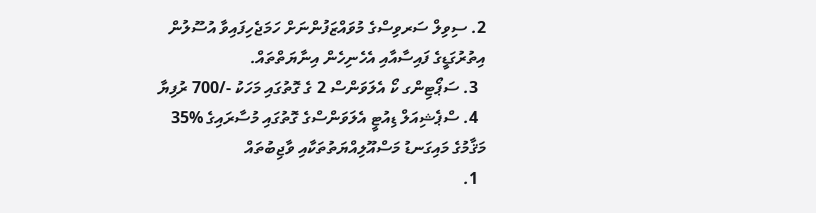2. ސިވިލް ސަރވިސްގެ މުވައްޒަފުންނަށް ހަމަޖެހިފައިވާ އުސޫލުން އިތުރުގަޑީގެ ފައިސާއާއި އެހެނިހެން އިނާޔަތްތައް.
  3. ސަޕޯޓިންގ ކޯ އެލަވަންސް 2 ގެ ގޮތުގައި މަހަކު -/700 ރުފިޔާ
  4. ސްޕެޝިއަލް ޑިއުޓީ އެލަވަންސްގެ ގޮތުގައި މުސާރައިގެ %35
މަޤާމުގެ މައިގަނޑު މަސްއޫލިއްޔަތުތަކާއި ވާޖިބުތައް
  1.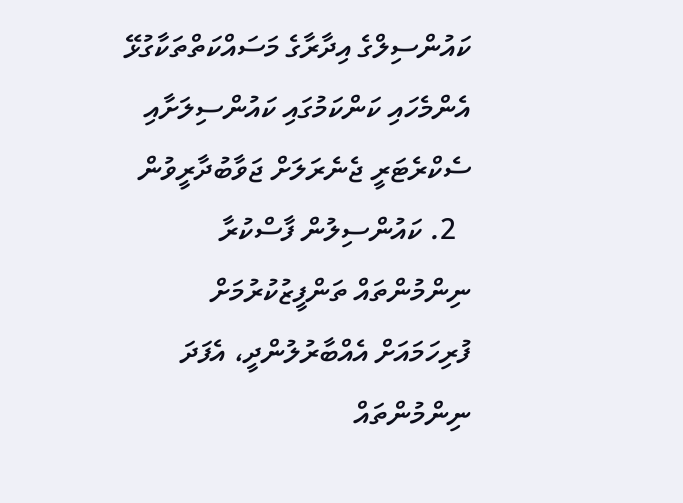ކައުންސިލްގެ އިދާރާގެ މަސައްކަތްތަކާގުޅޭ އެންމެހައި ކަންކަމުގައި ކައުންސިލަށާއި ސެކްރެޓަރީ ޖެނެރަލަށް ޖަވާބުދާރީވުން
  2. ކައުންސިލުން ފާސްކުރާ ނިންމުންތައް ތަންފީޒުކުރުމަށް ފުރިހަމައަށް އެއްބާރުލުންދީ، އެފަދަ ނިންމުންތައް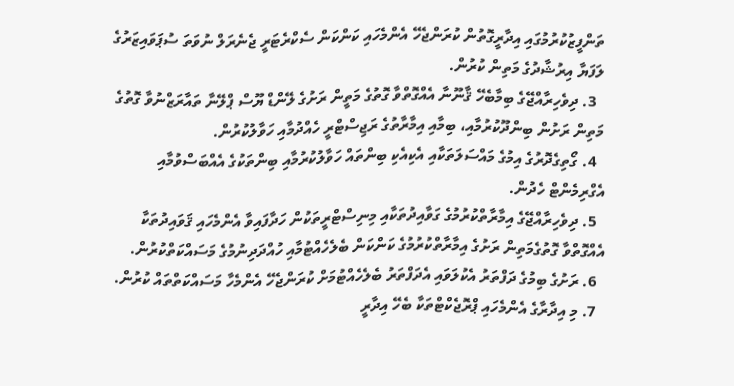ތަންފީޒުކުރުމުގައި އިދާރީގޮތުން ކުރަންޖެހޭ އެންމެހައި ކަންކަން ސެކްރެޓަރީ ޖެނެރަލް ނުވަތަ ސުޕަވައިޒަރުގެ ލަފަޔާ އިރުޝާދުގެ މަތިން ކުރުން.
  3. ދިވެހިރާއްޖޭގެ ބިމާބެހޭ ޤާނޫނާ އެއްގޮތްވާ ގޮތުގެ މަތީން ރަށުގެ ލޭންޑް ޔޫސް ޕްލޭނާ ތައާރަޒްނުވާ ގޮތުގެ މަތިން ރަށުން ބިންދޫކުރުމާއި، ބިމާއި އިމާރާތުގެ ރަޖިސްޓްރީ ހެއްދުމާއި ހަވާލުކުރުން.
  4. ގޯތިގެދޮރުގެ އިމުގެ މައްސަލަތަކާއި އެކިއެކި ބިންތައް ހަވާލުކުރުމާއި ބިންތަކުގެ އެއްބަސްވުމާއި އެގްރިމެންޓް ހެދުން.
  5. ދިވެހިރާއްޖޭގެ އިމާރާތްކުރުމުގެ ގަވާއިދުތަކާއި މިނިސްޓްރީތަކުން ހަދާފައިވާ އެންމެހައި ޤަވައިދުތަކާ އެއްގޮތްވާ ގޮތުގެމަތިން ރަށުގެ އިމާރާތްކުރުމުގެ ކަންކަން ބެލެހެއްޓުމާއި ހުއްދަދިނުމުގެ މަސައްކަތްކުރުން.
  6. ރަށުގެ ބިމުގެ ދަފްތަރު އެކުލަވައި އެދަފްތަރު ބެލެހެއްޓުމަށް ކުރަންޖެހޭ އެންމެހާ މަސައްކަތްތައް ކުރުން.
  7. މި އިދާރާގެ އެންމެހައި ޕްރޮޖެކްޓްތަކާ ބެހޭ އިދާރީ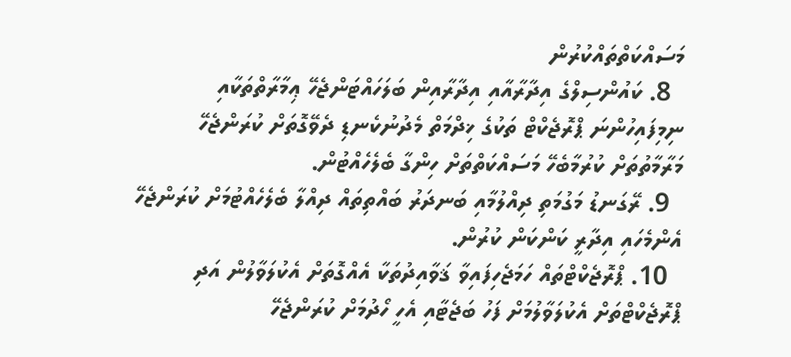މަސައްކަތްތައްކުރުން
  8. ކައުންސިލްގެ އިދާރާއާއި އިދާރާއިން ބަލަހައްޓަންޖެހޭ ޢިމާރާތްތަކާއި ނިމިފައިހުންނަ ޕްރޮޖެކްޓް ތަކުގެ ޚިދްމަތް މެދުނުކެނޑި ދެވޭގޮތަށް ކުރަންޖެހޭ މަރާމާތުތަށް ކުރުމާބެހޭ މަސައްކަތްތަށް ހިންގާ ބެލެހެއްޓުން.
  9. ރޭގަނޑު މަގުމަތި ދިއްލުމާއި ބަނދަރު ބައްތިތައް ދިއްލާ ބެލެހެއްޓުމަށް ކުރަންޖެހޭ އެންމެހައި އިދާރީ ކަންކަން ކުރުން.
  10. ޕްރޮޖެކްޓްތައް ހަމަޖެހިފައިވާ ޤަވާއިދުތަކާ އެއްގޮތަށް އެކުލަވާލުން އަދި ޕްރޮޖެކްޓްތަށް އެކުލަވާލުމަށް ފަހު ބަޖެޓާއި އެހީ ހޯދުމަށް ކުރަންޖެހޭ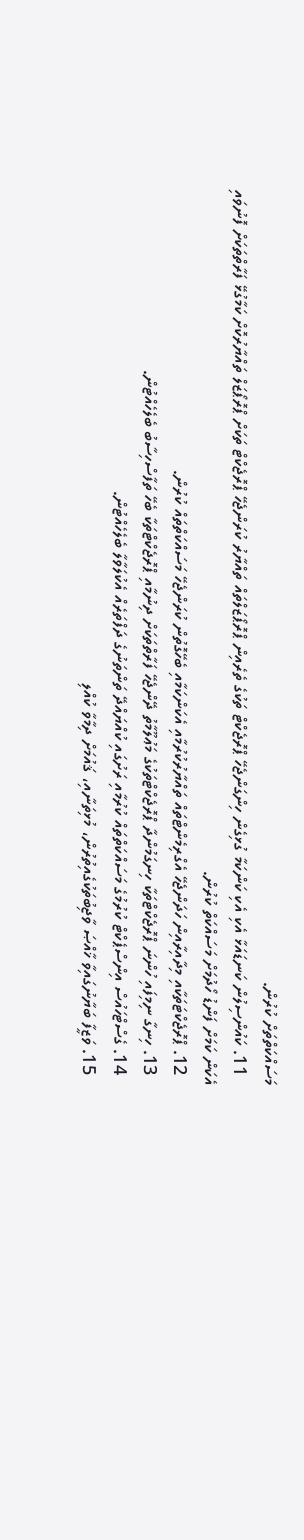މަސައްކަތްތަށް ކުރުން.
  11. ކައުންސިލުން ކަނޑައަޅާ އެކި އެކި ކަންކަމާ ގުޅިގެން ހިންގަންޖެހޭ ޕްރޮޖެކްޓް ތަކުގެ ތެރެއިން ޕްރޮޕޯޒަލްތައް ތައްޔާރު ކުރަންޖެހޭ ޕްރޮޖެކްޓް ތަކަށް ޕްރޮޕޯޒަލް ތައްޔާރުކޮށް ކަމާގުޅޭ ފަރާތްތަކަށް ފޮނުވައި އެކަން ކަމަށް ފަންޑު ހޯދުމަށް މަސައްކަތް ކުރުން.
  12. ޕްރޮޖެކްޓަތަކާއި މިދާއިރާއިން ހަދަންޖެހޭ އެގްރިމެންޓްތައް ތައްޔާރުކުރުމާއި އެކަންކަމާއި ބެހޭގޮތުން ކުރަންޖެހޭ މަސައްކަތްތައް ކުރުން.
  13. ހިނގާ ނިމިފައި ހުންނަ ޕްރޮޖެކްޓްތަކާ ހިނގަމުންދާ ޕްރޮޖެކްޓްތަކުގެ މަޢުލޫމާތު ދޭންޖެހޭ ފަރާތްތަކަށް ދިނުމާއި ޕްރޮޖެކްޓްތަކާ ބެހޭ ތަފާސްހިސާބު ބެލެހެއްޓުން.
  14. ގެސްޓްހައުސް އިންސްޕެކްޓް ކުރުމުގެ މަސައްކަތްތައް ކުރުމާއި ރަށުގައި ކުއްޔައްދޭ ތަންތަނުގެ ދަފްތަރެއް އެކުލަވާލާ ބެލެހެއްޓުން.
  15. ވަޒީފާ ބަޔާނުގައިވާ ޚާއްޞަ ވާޖިބުތަކުގެއިތުރުން، މުޅިތަނާއި، ޤައުމަށް ދިމާވާ ކުއްލި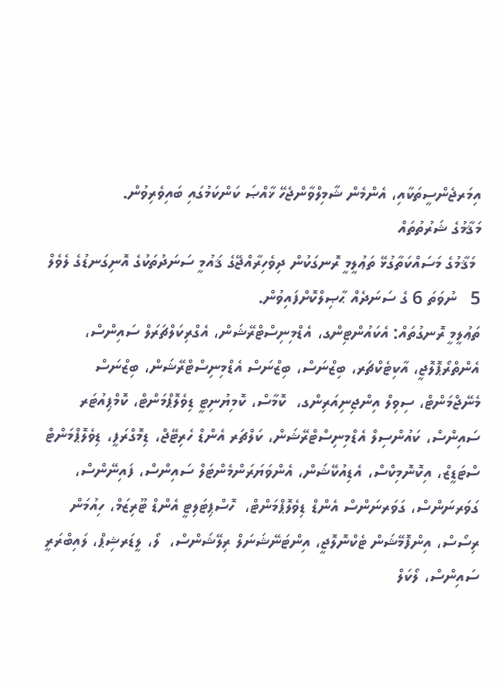އިމަރޖެންސީތަކާއި، އެންމެން ޝާމިލްވާންޖެހޭ ޚާއްޞަ ކަންކަމުގައި ބައިވެރިވުން.
މަޤާމުގެ ޝަރުތުތައް
 މަޤާމުގެ މަސައްކަތާގުޅޭ ތަޢުލީމީ ރޮނގަކުން ދިވެހިރާއްޖޭގެ ޤައުމީ ސަނަދުތަކުގެ އޮނިގަނޑުގެ ލެވެލް 5   ނުވަތަ 6 ގެ ސަނަދެއް ޙާޞިލްކޮށްފައިވުން.
ތަޢުލީމީ ރޮނގުތައް: އެކައުންޓިންގ، އެޑްމިނިސްޓްރޭޝަން، އެގްރިކަލްޗަރަލް ސައިންސް، އެންތްރޯޕޮލޮޖީ، އާކިޓެކްޗަރ، ބިޒްނަސް، ބިޒްނަސް އެޑްމިނިސްޓްރޭޝަން، ބިޒްނަސް މެނޭޖްމަންޓް، ސިވިލް އިންޖިނިއަރިންގ،  ކޮމާސް، ކޮމިޔުނިޓީ ޑިވެލޮޕްމަންޓް، ކޮމްޕިއުޓަރ ސައިންސް، ކައުންސިލް އެޑްމިނިސްޓްރޭޝަން، ކަލްޗަރ އެންޑް ހެރިޓޭޖް، ޑިމޮގްރަފީ، ޑިވެލޮޕްމަންޓް ސްޓަޑީޒް، އިކޮނޮމިކްސް، އެޑިއުކޭޝަން، އެންވަޔަރަންމެންޓަލް ސައިންސް، ފައިނޭންސް، ގަވަރނަންސް، ގަވަރނަންސް އެންޑް ޑިވެލޮޕްމަންޓް،  ހޮސްޕިޓަލިޓީ އެންޑް ޓޫރިޒަމް، ހިއުމަން ރިސޯސް، އިންފޮމޭޝަން ޓެކްނޮލޮޖީ، އިންޓަނޭޝަނަލް ރިލޭޝަންސް،  ލޯ، ލީޑަރޝިޕް، ލައިބްރަރީ ސައިންސް، ލޯކަލް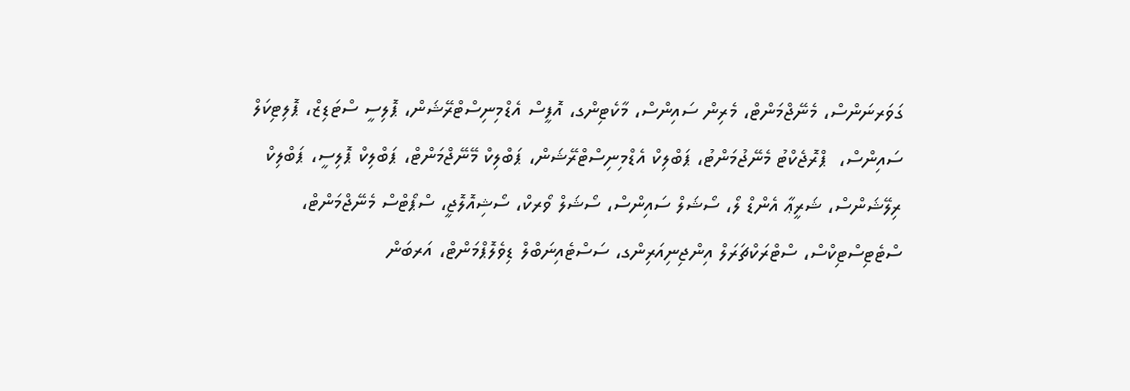ގަވަރނަންސް، މެނޭޖްމަންޓް، މެރިން ސައިންސް، މާކެޓިންގ، އޮފީސް އެޑްމިނިސްޓްރޭޝަން، ޕޮލިސީ ސްޓަޑިޒް، ޕޮލިޓިކަލް ސައިންސް،  ޕްރޮޖެކްޓު މެނޭޖުމަންޓު، ޕަބްލިކް އެޑްމިނިސްޓްރޭޝަން، ޕަބްލިކް މޭނޭޖްމަންޓް، ޕަބްލިކް ޕޮލިސީ، ޕަބްލިކް ރިލޭޝަންސް، ޝަރީޢާ އެންޑް ލޯ، ސޯޝަލް ސައިންސް، ސޯޝަލް ވޯރކް، ސޯޝިއޮލޮޖީ، ސްޕޯޓްސް މެނޭޖްމަންޓް، ސްޓެޓިސްޓިކްސް، ސްޓްރަކްޗަރަލް އިންޖިނިއަރިންގ، ސަސްޓެއިނަބްލް ޑިވެލޮޕްމަންޓް، އަރބަން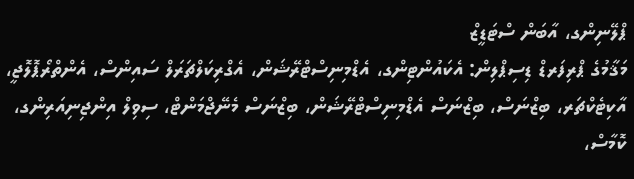ޕްލޭނިންގ، އާބަން ސްޓަޑީޒް
މަޤާމުގެ ޕްރިފަރޑް ޑިސިޕްލިން: އެކައުންޓިންގ، އެޑްމިނިސްޓްރޭޝަން، އެގްރިކަލްޗަރަލް ސައިންސް، އެންތްރޯޕޮލޮޖީ، އާކިޓެކްޗަރ، ބިޒްނަސް، ބިޒްނަސް އެޑްމިނިސްޓްރޭޝަން، ބިޒްނަސް މެނޭޖްމަންޓް، ސިވިލް އިންޖިނިއަރިންގ،  ކޮމާސް،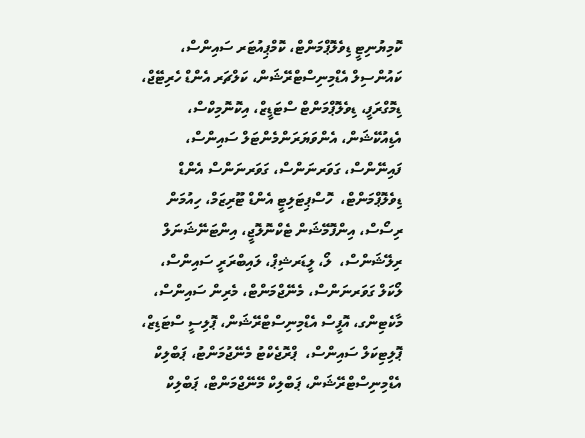ކޮމިޔުނިޓީ ޑިވެލޮޕްމަންޓް، ކޮމްޕިއުޓަރ ސައިންސް، ކައުންސިލް އެޑްމިނިސްޓްރޭޝަން، ކަލްޗަރ އެންޑް ހެރިޓޭޖް، ޑިމޮގްރަފީ، ޑިވެލޮޕްމަންޓް ސްޓަޑީޒް، އިކޮނޮމިކްސް، އެޑިއުކޭޝަން، އެންވަޔަރަންމެންޓަލް ސައިންސް، ފައިނޭންސް، ގަވަރނަންސް، ގަވަރނަންސް އެންޑް ޑިވެލޮޕްމަންޓް،  ހޮސްޕިޓަލިޓީ އެންޑް ޓޫރިޒަމް، ހިއުމަން ރިސޯސް، އިންފޮމޭޝަން ޓެކްނޮލޮޖީ، އިންޓަނޭޝަނަލް ރިލޭޝަންސް،  ލޯ، ލީޑަރޝިޕް، ލައިބްރަރީ ސައިންސް، ލޯކަލް ގަވަރނަންސް، މެނޭޖްމަންޓް، މެރިން ސައިންސް، މާކެޓިންގ، އޮފީސް އެޑްމިނިސްޓްރޭޝަން، ޕޮލިސީ ސްޓަޑިޒް، ޕޮލިޓިކަލް ސައިންސް،  ޕްރޮޖެކްޓު މެނޭޖުމަންޓު، ޕަބްލިކް އެޑްމިނިސްޓްރޭޝަން، ޕަބްލިކް މޭނޭޖްމަންޓް، ޕަބްލިކް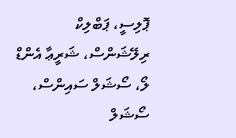ޕޮލިސީ، ޕަބްލިކް ރިލޭޝަންސް، ޝަރީޢާ އެންޑް ލޯ، ސޯޝަލް ސައިންސް، ސޯޝަލް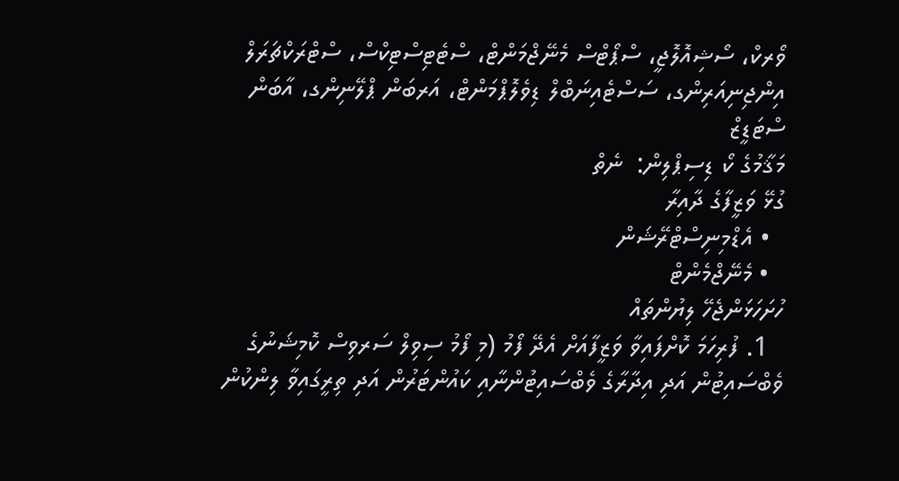ވޯރކް، ސޯޝިއޮލޮޖީ، ސްޕޯޓްސް މެނޭޖްމަންޓް، ސްޓެޓިސްޓިކްސް، ސްޓްރަކްޗަރަލް އިންޖިނިއަރިންގ، ސަސްޓެއިނަބްލް ޑިވެލޮޕްމަންޓް، އަރބަން ޕްލޭނިންގ، އާބަން ސްޓަޑީޒް
މަޤާމުގެ ކޯ ޑިސިޕްލިން:  ނެތް
ގުޅޭ ވަޒީފާގެ ދާއިރާ
  • އެޑްމިނިސްޓްރޭޝަން
  • މެނޭޖްމެންޓް
ހުށަހަޅަންޖެހޭ ލިޔުންތައް
  1. ފުރިހަމަ ކޮށްފައިވާ ވަޒީފާއަށް އެދޭ ފޯމު (މި ފޯމު ސިވިލް ސަރވިސް ކޮމިޝަނުގެ ވެބްސައިޓުން އަދި އިދާރާގެ ވެބްސައިޓުންނާއި ކައުންޓަރުން އަދި ތިރީގައިވާ ލިންކުން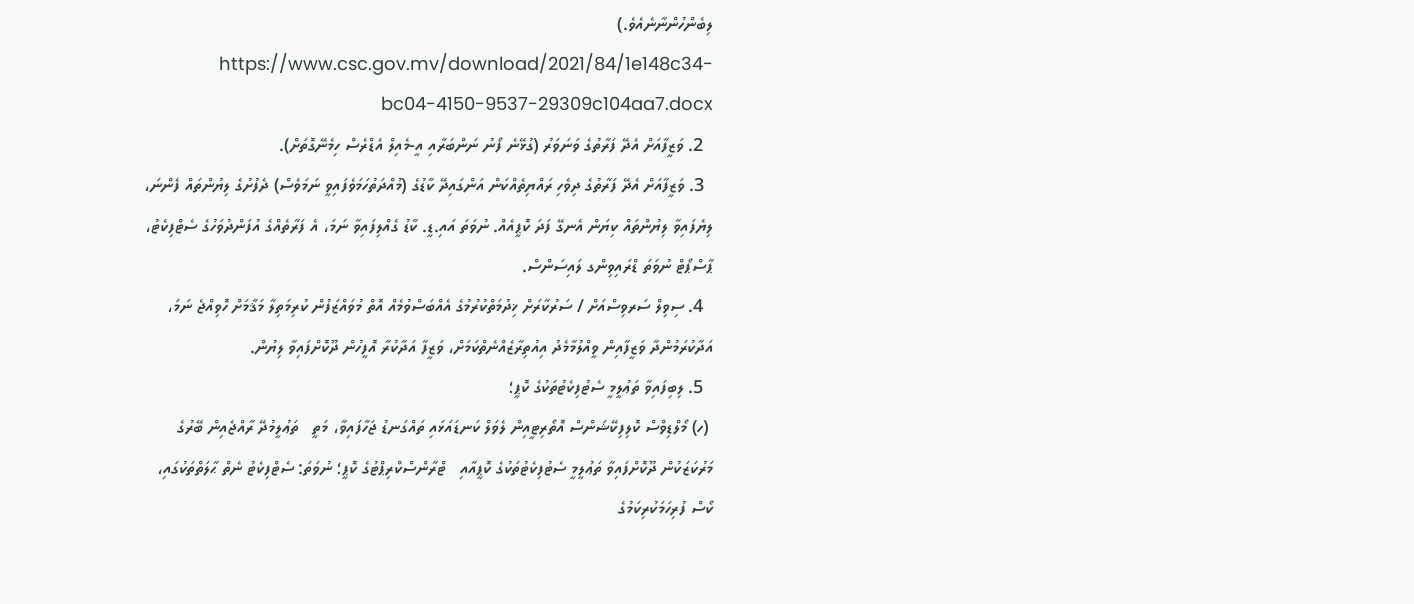ލިބެންހުންނާނެއެވެ.)  https://www.csc.gov.mv/download/2021/84/1e148c34-bc04-4150-9537-29309c104aa7.docx
  2. ވަޒީފާއަށް އެދޭ ފަރާތުގެ ވަނަވަރު (ގުޅޭނެ ފޯނު ނަންބަރާއި އީ-މެއިލް އެޑްރެސް ހިމެނޭގޮތަށް).
  3. ވަޒީފާއަށް އެދޭ ފަރާތުގެ ދިވެހި ރައްޔިތެއްކަން އަންގައިދޭ ކާޑުގެ (މުއްދަތުހަމަވެފައިވީ ނަމަވެސް) ދެފުށުގެ ލިޔުންތައް ފެންނަ، ލިޔެފައިވާ ލިޔުންތައް ކިޔަން އެނގޭ ފަދަ ކޮޕީއެއް. ނުވަތަ އައި.ޑީ. ކާޑު ގެއްލިފައިވާ ނަމަ، އެ ފަރާތެއްގެ އުފަންދުވަހުގެ ސެޓްފިކެޓު، ޕާސްޕޯޓް ނުވަތަ ޑްރައިވިންގ ލައިސަންސް.
  4. ސިވިލް ސަރވިސްއަށް / ސަރުކާރަށް ޚިދުމަތްކުރުމުގެ އެއްބަސްވުމެއް އޮތް މުވައްޒަފުން ކުރިމަތިލާ މަޤާމަށް ހޮވިއްޖެ ނަމަ، އަދާކުރަމުންދާ ވަޒީފާއިން ވީއްލުމާމެދު އިއުތިރާޒެއްނެތްކަމަށް، ވަޒީފާ އަދާކުރާ އޮފީހުން ދޫކޮށްފައިވާ ލިޔުން.
  5. ލިބިފައިވާ ތަޢުލީމީ ސެޓުފިކެޓުތަކުގެ ކޮޕީ؛
 (ހ) މޯލްޑިވްސް ކޮލިފިކޭޝަންސް އޮތޯރިޓީއިން ލެވަލް ކަނޑައަޅައި ތައްގަނޑު ޖަހާފައިވާ، މަތީ   ތަޢުލީމުދޭ ރާއްޖެއިން ބޭރުގެ މަރުކަޒަކުން ދޫކޮށްފައިވާ ތަޢުލީމީ ސެޓުފިކެޓުތަކުގެ ކޮޕީއާއި   ޓްރާންސްކްރިޕްޓުގެ ކޮޕީ؛ ނުވަތަ: ސެޓްފިކެޓު ނެތް ޙާލަތްތަކުގައި، ކޯސް ފުރިހަމަކުރިކަމުގެ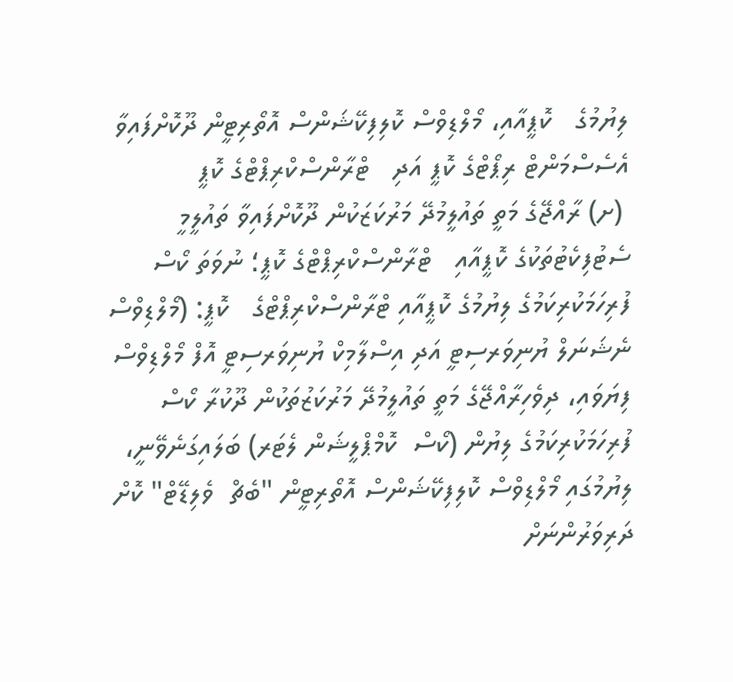ލިޔުމުގެ   ކޮޕީއާއި، މޯލްޑިވްސް ކޮލިފިކޭޝަންސް އޮތޯރިޓީން ދޫކޮށްފައިވާ އެސެސްމަންޓް ރިޕޯޓްގެ ކޮޕީ އަދި   ޓްރާންސްކްރިޕްޓްގެ ކޮޕީ
 (ށ) ރާއްޖޭގެ މަތީ ތައުލީމުދޭ މަރުކަޒަކުން ދޫކޮށްފައިވާ ތައުލީމީ ސެޓުފިކެޓުތަކުގެ ކޮޕީއާއި   ޓްރާންސްކްރިޕްޓްގެ ކޮޕީ؛ ނުވަތަ ކޯސް ފުރިހަމަކުރިކަމުގެ ލިޔުމުގެ ކޮޕީއާއި ޓްރާންސްކްރިޕްޓްގެ   ކޮޕީ: (މޯލްޑިވްސް ނެޝަނަލް ޔުނިވަރސިޓީ އަދި އިސްލާމިކް ޔުނިވަރސިޓީ އޮފް މޯލްޑިވްސް  ފިޔަވައި، ދިވެހިރާއްޖޭގެ މަތީ ތައުލީމުދޭ މަރުކަޒުތަކުން ދޫކުރާ ކޯސް ފުރިހަމަކުރިކަމުގެ ލިޔުން (ކޯސް  ކޮމްޕްލީޝަން ލެޓަރ) ބަލައިގަނެވޭނީ، ލިޔުމުގައި މޯލްޑިވްސް ކޮލިފިކޭޝަންސް އޮތޯރިޓީން "ބެޗް  ވެލިޑޭޓް" ކޮށް ދަރިވަރުންނަށް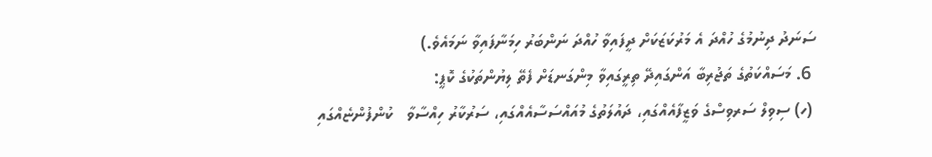ސަނަދު ދިނުމުގެ ހުއްދަ އެ މަރުކަޒަކަށް ދީފައިވާ ހުއްދަ ނަންބަރު ހިމަނާފައިވާ ނަމައެވެ.)
 6. މަސައްކަތުގެ ތަޖުރިބާ އަންގައިދޭ ތިރީގައިވާ މިންގަނޑަށް ފެތޭ ލިޔުންތަކުގެ ކޮޕީ:
 (ހ) ސިވިލް ސަރވިސްގެ ވަޒީފާއެއްގައި، ދައުލަތުގެ މުއައްސަސާއެއްގައި، ސަރުކާރު ހިއްސާވާ   ކުންފުންޏެއްގައި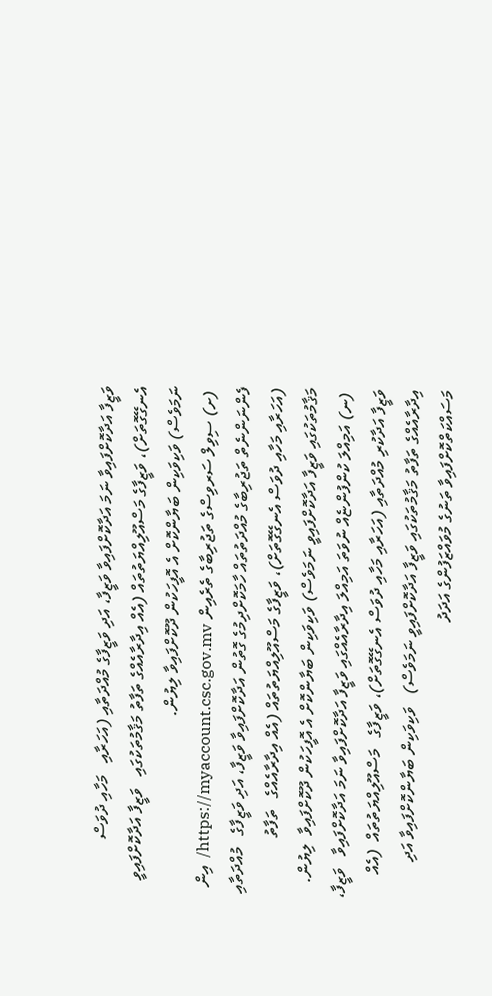ވަޒީފާ އަދާކޮށްފައިވާ ނަމަ އަދާކޮށްފައިވާ ވަޒީފާ، އަދި ވަޒީފާގެ މުއްދަތާއި (އަހަރާއި   މަހާއި ދުވަސް އެނގޭގޮތަށް)، ވަޒީފާގެ މަސްއޫލިއްޔަތުތައް (އެއް އިދާރާއެއްގެ ތަފާތު މަޤާމުތަކުގައި   ވަޒީފާ އަދާކޮށްފައިވީ ނަމަވެސް) ވަކިވަކިން ބަޔާންކޮށް އެ އޮފީހަކުން ދޫކޮށްފައިވާ ލިޔުން.
 (ށ) ސިވިލް ސަރވިސްގެ ތަޖުރިބާގެ ތެރެއިން https://myaccount.csc.gov.mv/  އިން  ފެންނަންނެތް ތަޖުރިބާގެ މުއްދަތުތައް ހާމަކޮށްދިމުގެ ގޮތުން އަދާކޮށްފައިވާ ވަޒީފާ، އަދި ވަޒީފާގެ   މުއްދަތާއި (އަހަރާއި މަހާއި ދުވަސް އެނގޭގޮތަށް)، ވަޒީފާގެ މަސްއޫލިއްޔަތުތައް (އެއް އިދާރާއެއްގެ   ތަފާތު މަޤާމުތަކުގައި ވަޒީފާ އަދާކޮށްފައިވީ ނަމަވެސް) ވަކިވަކިން ބަޔާންކޮށް އެ އޮފީހަކުން ދޫކޮށްފައިވާ  ލިޔުން.
 (ނ) އަމިއްލަ ކުންފުންޏެއް ނުވަތަ އަމިއްލަ އިދާރާއެއްގައި ވަޒީފާ އަދާކޮށްފައިވާ ނަމަ އަދާކޮށްފައިވާ   ވަޒީފާ، ވަޒީފާ އަދާކުރި މުއްދަތާއި (އަހަރާއި މަހާއި ދުވަސް އެނގޭގޮތަށް)، ވަޒީފާގެ   މަސްއޫލިއްޔަތުތައް  (އެއް އިދާރާއެއްގެ ތަފާތު މަޤާމުތަކުގައި ވަޒީފާ އަދާކޮށްފައިވީ ނަމަވެސް)   ވަކިވަކިން ބަޔާންކޮށްފައިވާ އަދި މަސައްކަތްކޮށްފައިވާ ތަނުގެ މުވައްޒަފުންގެ އަދަދު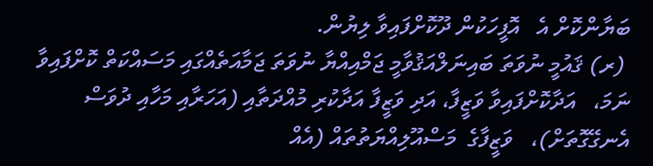ބަޔާންކޮށް އެ   އޮފީހަކުން ދޫކޮށްފައިވާ ލިޔުން.
 (ރ) ޤައުމީ ނުވަތަ ބައިނަލްއަޤުވާމީ ޖަމްއިއްޔާ ނުވަތަ ޖަމާއަތެއްގައި މަސައްކަތް ކޮށްފައިވާ ނަމަ،   އަދާކޮށްފައިވާ ވަޒީފާ، އަދި ވަޒީފާ އަދާކުރި މުއްދަތާއި (އަހަރާއި މަހާއި ދުވަސް އެނގޭގޮތަށް)،   ވަޒީފާގެ  މަސްއޫލިއްޔަތުތައް (އެއް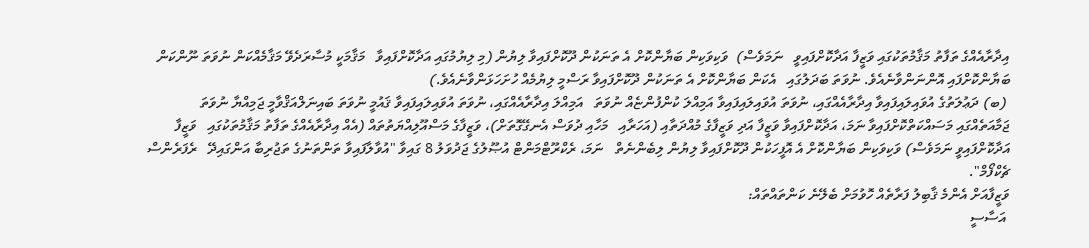އިދާރާއެއްގެ ތަފާތު މަޤާމުތަކުގައި ވަޒީފާ އަދާކޮށްފައިވީ   ނަމަވެސް)  ވަކިވަކިން ބަޔާންކޮށް އެ ތަނަކުން ދޫކޮށްފައިވާ ލިޔުން (މި ލިޔުމުގައި އަދާކޮށްފައިވާ   މަޤާމަކީ މުސާރަދެވޭ މަޤާމެއްކަން ނުވަތަ ނޫންކަން ބަޔާންކޮށްފައި އޮންނަންވާނެއެވެ. ނުވަތަ ބަދަލުގައި   އެކަން ބަޔާންކޮށް އެ ތަނަކުން ދޫކޮށްފައިވާ ރަސްމީ ލިޔުމެއް ހުށަހަޅަންވާނެއެވެ.)
 (ބ) ދަޢުލަތުގެ އުވައިލައިފައިވާ އިދާރާއެއްގައި، ނުވަތަ އުވައިލައިފައިވާ އަމިއްލަ ކުންފުންޏެއް ނުވަތަ   އަމިއްލަ އިދާރާއެއްގައި، ނުވަތަ އުވައިލައިފައިވާ ޤައުމީ ނުވަތަ ބައިނަލްއަޤްވާމީ ޖަމިއްޔާ ނުވަތަ   ޖަމާއަތެއްގައި މަސައްކަތްކޮށްފައިވާ ނަމަ، އަދާކޮށްފައިވާ ވަޒީފާ އަދި ވަޒީފާގެ މުއްދަތާއި (އަހަރާއި   މަހާއި ދުވަސް އެނގޭގޮތަށް)، ވަޒީފާގެ މަސްއޫލިއްޔަތުތައް (އެއް އިދާރާއެއްގެ ތަފާތު މަޤާމުތަކުގައި   ވަޒީފާ އަދާކޮށްފައިވީ ނަމަވެސް) ވަކިވަކިން ބަޔާންކޮށް އެ އޮފީހަކުން ދޫކޮށްފައިވާ ލިޔުން ލިބެންނެތް   ނަމަ، ރެކްރޫޓްމަންޓް އުޞޫލުގެ ޖަދުވަލު 8 ގައިވާ "އުވާލާފައިވާ ތަންތަނުގެ ތަޖުރިބާ އަންގައިދޭ   ރެފަރެންސް ޗެކްފޯމް".
ވަޒީފާއަށް އެންމެ ޤާބިލު ފަރާތެއް ހޮވުމަށް ބެލޭނެ ކަންތައްތައް:
 އަސާސީ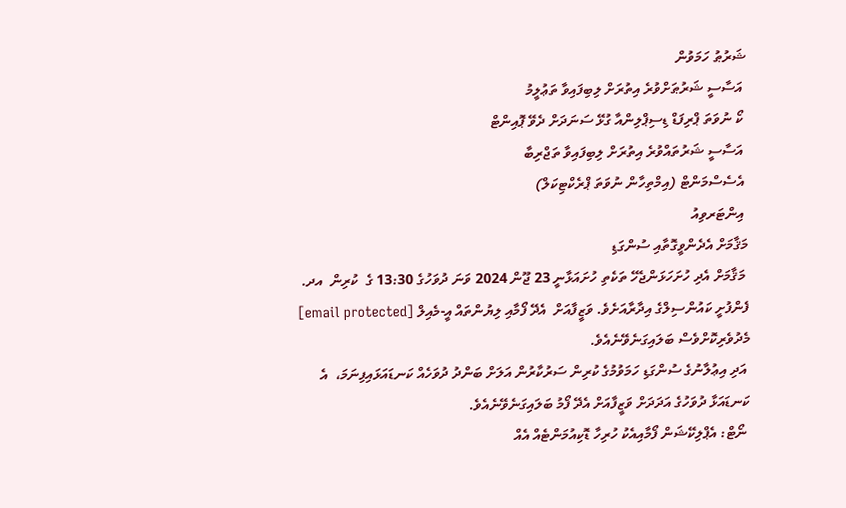ޝަރުޠު ހަމަވުން
 އަސާސީ ޝަރުޠަށްވުރެ އިތުރަށް ލިބިފައިވާ ތަޢުލީމު
 ކޯ ނުވަތަ ޕްރިފަޑް ޑިސިޕްލިންއާ ގުޅޭ ސަނަދަށް ދެވޭ ޕޮއިންޓް
 އަސާސީ ޝަރުތައްވުރެ އިތުރަށް ލިބިފައިވާ ތަޖްރިބާ
 އެސެސްމަންޓް (އިމްތިހާން ނުވަތަ ޕްރެކްޓިކަލް)
 އިންޓަރވިއު
މަޤާމަށް އެދެންވީގޮތާއި ސުންގަޑި
 މަޤާމަށް އެދި ހުށަހަޅަންޖެހޭ ތަކެތި ހުށައަޅާނީ 23 ޖޫން 2024 ވަނަ ދުވަހުގެ 13:30 ގެ  ކުރިން  އދ. ފެންފުށީ ކައުންސިލްގެ އިދާރާއަށެވެ. ވަޒީފާއަށް  އެދޭ ފޯމާއި ލިޔުންތައް އީ-މެއިލް [email protected] މެދުވެރިކޮށްވެސް ބަލައިގަނެވޭނެއެވެ.
 އަދި އިޢުލާނުގެ ސުންގަޑި ހަމަވުމުގެ ކުރިން ސަރުކާރުން އަލަށް ބަންދު ދުވަހެއް ކަނޑައަޅައިފިނަމަ،  އެ  ކަނޑައަޅާ ދުވަހުގެ އަދަދަށް ވަޒީފާއަށް އެދޭ ފޯމު ބަލައިގަނެވޭނެއެވެ.
 ނޯޓް: އެޕްލިކޭޝަން ފޯމާއިއެކު ހުރިހާ ޑޮކިއުމަންޓެއް އެއް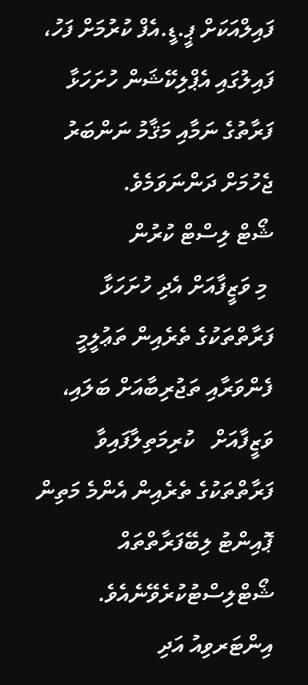ފައިލްއަކަށް ޕީ.ޑީ.އެފް ކުރުމަށް ފަހު، ފައިލުގައި އެޕްލިކޭޝަން ހުށަހަޅާ ފަރާތުގެ ނަމާއި މަޤާމު ނަންބަރު ޖެހުމަށް ދަންނަވަމެވެ.
ޝޯޓް ލިސްޓް ކުރުން
 މި ވަޒީފާއަށް އެދި ހުށަހަޅާ ފަރާތްތަކުގެ ތެރެއިން ތަޢުލީމީ ފެންވަރާއި ތަޖުރިބާއަށް ބަލައި، ވަޒީފާއަށް   ކުރިމަތިލާފައިވާ ފަރާތްތަކުގެ ތެރެއިން އެންމެ މަތިން ޕޮއިންޓު ލިބޭފަރާތްތައް ޝޯޓްލިސްޓުކުރެވޭނެއެވެ.
އިންޓަރވިއު އަދި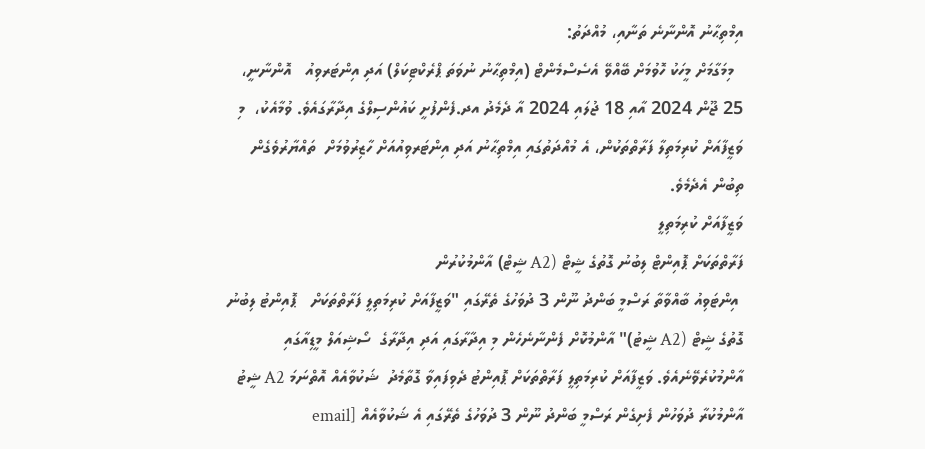އިމްތިޙާނު އޮންނާނެ ތަނާއި، މުއްދަތު:
  މިމަގާމަށް މީހަކު ހޮވުމަށް ބޭއްވޭ އެސެސްމެންޓް (އިމްތިޙާނު ނުވަތަ ޕްރެކްޓިކަލް) އަދި އިންޓަރވިއު   އޮންނާނީ، 25 ޖޫން 2024 އާއި 18 ޖުލައި 2024 އާ ދެމެދު އދ.ފެންފުށީ ކައުންސިލްގެ އިދާރާގައެވެ. ވުމާއެކު،  މި  ވަޒީފާއަށް ކުރިމަތިލާ ފަރާތްތަކުން، އެ މުއްދަތުގައި އިމްތިޙާނު އަދި އިންޓަރވިއުއަށް ހާޒިރުވުމަށް  ތައްޔާރުވެގެން ތިބުން އެދެމެވެ.
ވަޒީފާއަށް ކުރިމަތިލީ
ފަރާތްތަކަށް ޕޮއިންޓް ލިބުނު ގޮތުގެ ޝީޓް (A2 ޝީޓް) އާންމުކުރުން
 އިންޓަވިއު ބާއްވާތާ ރަސްމީ ބަންދު ނޫން 3 ދުވަހުގެ ތެރޭގައި "ވަޒީފާއަށް ކުރިމަތިލީ ފަރާތްތަކަށް   ޕޮއިންޓު ލިބުނު ގޮތުގެ ޝީޓް (A2 ޝީޓު)" އާންމުކޮށް ފެންނާނެހެން މި އިދާރާގައި އަދި އިދާރާގެ  ސޯޝިއަލް މީޑިއާގައި އާންމުކުރެވޭނެއެވެ. ވަޒީފާއަށް ކުރިމަތިލީ ފަރާތްތަކަށް ޕޮއިންޓު ދެވިފައިވާ ގޮތާމެދު  ޝަކުވާއެއް އޮތްނަމަ A2 ޝީޓު އާންމުކުރާ ދުވަހުން ފެށިގެން ރަސްމީ ބަންދު ނޫން 3 ދުވަހުގެ ތެރޭގައި އެ ޝަކުވާއެއް [email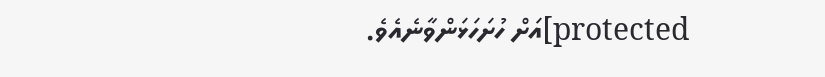protected]އަށް ހުށަހަޅަންވާނެއެވެ.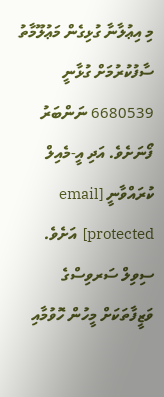މި އިޢުލާނާ ގުޅިގެން މަޢުލޫމާތު ސާފުކުރުމަށް ގުޅާނީ 6680539 ނަންބަރު ފޯނަށެވެ. އަދި އީ-މެއިލް ކުރައްވާނީ [email protected]  އަށެވެ. ސިވިލް ސަރވިސްގެ ވަޒީފާތަކަށް މީހުން ހޮވުމާއި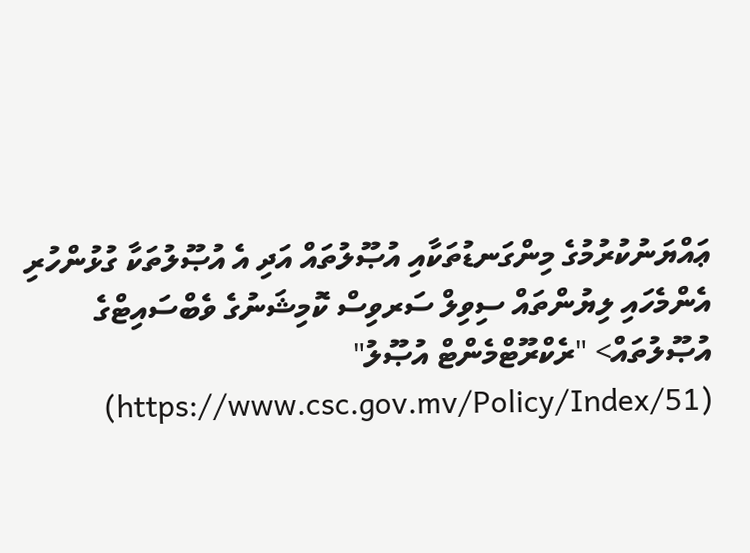ޢައްޔަނުކުރުމުގެ މިންގަނޑުތަކާއި އުޞޫލުތައް އަދި އެ އުޞޫލުތަކާ ގުޅުންހުރި އެންމެހައި ލިޔުންތައް ސިވިލް ސަރވިސް ކޮމިޝަނުގެ ވެބްސައިޓްގެ އުޞޫލުތައް> "ރެކްރޫޓްމެންޓް އުޞޫލު" (https://www.csc.gov.mv/Policy/Index/51)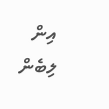އިން ލިބެން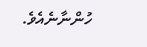ހުންނާނެއެވެ.